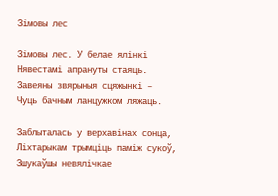Зімовы лес

Зімовы лес. У белае ялінкі
Нявестамі апрануты стаяць.
Завеяны звярыныя сцяжынкі –
Чуць бачным ланцужком ляжаць.

Заблыталась у верхавінах сонца,
Ліхтарыкам трымціць паміж сукоў,
Зшукаўшы невялічкае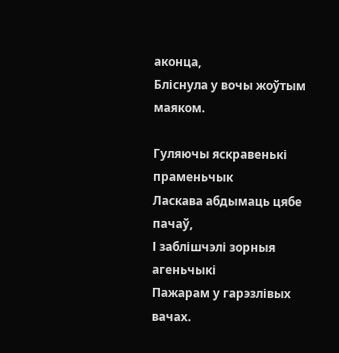аконца,
Бліснула у вочы жоўтым маяком.

Гуляючы яскравенькі праменьчык
Ласкава абдымаць цябе пачаў,
І заблішчэлі зорныя агеньчыкі
Пажарам у гарэзлівых вачах.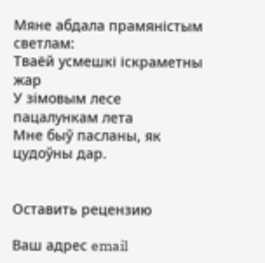Мяне абдала прамяністым светлам:
Тваёй усмешкі іскраметны жар
У зімовым лесе пацалункам лета
Мне быў пасланы, як цудоўны дар.


Оставить рецензию

Ваш адрес email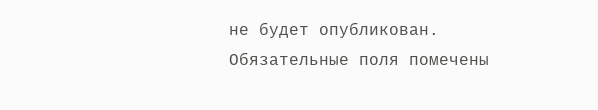не будет опубликован. Обязательные поля помечены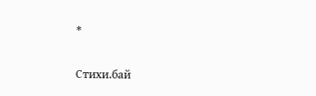*

Стихи.бай